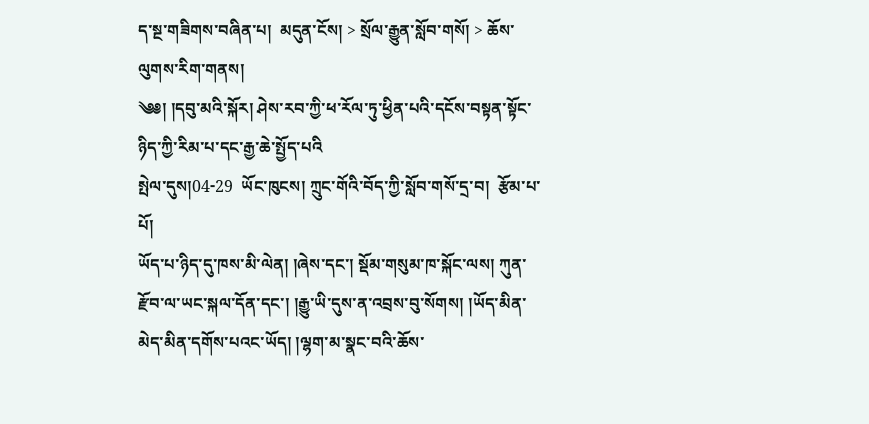ད་སྔ་གཟིགས་བཞིན་པ།  མདུན་ངོས། > སྲོལ་རྒྱུན་སློབ་གསོ། > ཆོས་ལུགས་རིག་གནས།
༄༅། །དབུ་མའི་སྐོར། ཤེས་རབ་ཀྱི་ཕ་རོལ་ཏུ་ཕྱིན་པའི་དངོས་བསྟན་སྟོང་ཉིད་ཀྱི་རིམ་པ་དང་རྒྱ་ཆེ་སྤྱོད་པའི
སྤེལ་དུས།04-29  ཡོང་ཁུངས། ཀྲུང་གོའི་བོད་ཀྱི་སློབ་གསོ་དྲ་བ།  རྩོམ་པ་པོ།
ཡོད་པ་ཉིད་དུ་ཁས་མི་ལེན། །ཞེས་དང་། སྡོམ་གསུམ་ཁ་སྐོང་ལས། ཀུན་རྫོབ་ལ་ཡང་སྐལ་དོན་དང་། །རྒྱུ་ཡི་དུས་ན་འབྲས་བུ་སོགས། །ཡོད་མིན་མེད་མིན་དགོས་པའང་ཡོད། །ལྷག་མ་སྣང་བའི་ཆོས་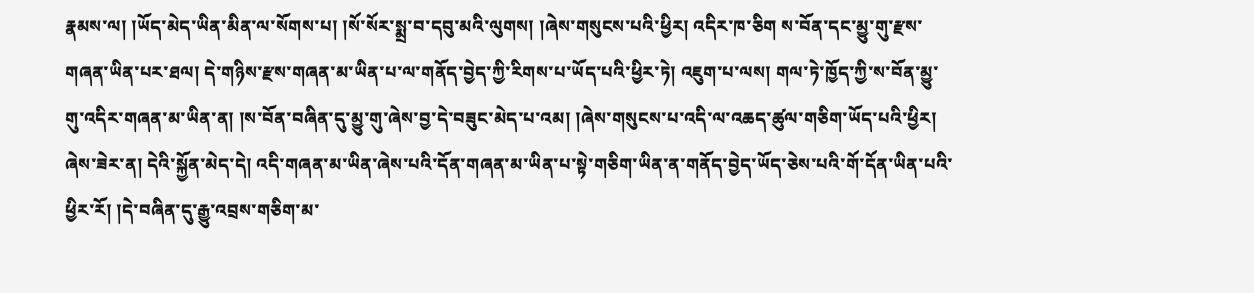རྣམས་ལ། །ཡོད་མེད་ཡིན་མིན་ལ་སོགས་པ། །སོ་སོར་སྨྲ་བ་དབུ་མའི་ལུགས། །ཞེས་གསུངས་པའི་ཕྱིར། འདིར་ཁ་ཅིག ས་བོན་དང་མྱུ་གུ་རྫས་གཞན་ཡིན་པར་ཐལ། དེ་གཉིས་རྫས་གཞན་མ་ཡིན་པ་ལ་གནོད་བྱེད་ཀྱི་རིགས་པ་ཡོད་པའི་ཕྱིར་ཏེ། འཇུག་པ་ལས། གལ་ཏེ་ཁྱོད་ཀྱི་ས་བོན་མྱུ་གུ་འདིར་གཞན་མ་ཡིན་ན། །ས་བོན་བཞིན་དུ་མྱུ་གུ་ཞེས་བྱ་དེ་བཟུང་མེད་པ་འམ། །ཞེས་གསུངས་པ་འདི་ལ་འཆད་ཚུལ་གཅིག་ཡོད་པའི་ཕྱིར། ཞེས་ཟེར་ན། དེའི་སྐྱོན་མེད་དེ། འདི་གཞན་མ་ཡིན་ཞེས་པའི་དོན་གཞན་མ་ཡིན་པ་སྟེ་གཅིག་ཡིན་ན་གནོད་བྱེད་ཡོད་ཅེས་པའི་གོ་དོན་ཡིན་པའི་ཕྱིར་རོ། །དེ་བཞིན་དུ་རྒྱུ་འབྲས་གཅིག་མ་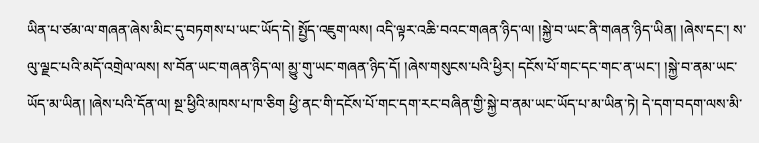ཡིན་པ་ཙམ་ལ་གཞན་ཞེས་མིང་དུ་བཏགས་པ་ཡང་ཡོད་དེ། སྤྱོད་འཇུག་ལས། འདི་ལྟར་འཆི་བའང་གཞན་ཉིད་ལ། །སྐྱེ་བ་ཡང་ནི་གཞན་ཉིད་ཡིན། །ཞེས་དང་། ས་ལུ་ལྗང་པའི་མདོ་འགྲེལ་ལས། ས་བོན་ཡང་གཞན་ཉིད་ལ། མྱུ་གུ་ཡང་གཞན་ཉིད་དོ། །ཞེས་གསུངས་པའི་ཕྱིར། དངོས་པོ་གང་དང་གང་ན་ཡང་། །སྐྱེ་བ་ནམ་ཡང་ཡོད་མ་ཡིན། །ཞེས་པའི་དོན་ལ། སྔ་ཕྱིའི་མཁས་པ་ཁ་ཅིག ཕྱི་ནང་གི་དངོས་པོ་གང་དག་རང་བཞིན་གྱི་སྐྱེ་བ་ནམ་ཡང་ཡོད་པ་མ་ཡིན་ཏེ། དེ་དག་བདག་ལས་མི་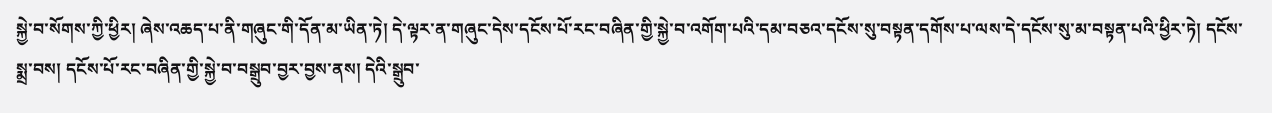སྐྱེ་བ་སོགས་ཀྱི་ཕྱིར། ཞེས་འཆད་པ་ནི་གཞུང་གི་དོན་མ་ཡིན་ཏེ། དེ་ལྟར་ན་གཞུང་དེས་དངོས་པོ་རང་བཞིན་གྱི་སྐྱེ་བ་འགོག་པའི་དམ་བཅའ་དངོས་སུ་བསྟན་དགོས་པ་ལས་དེ་དངོས་སུ་མ་བསྟན་པའི་ཕྱིར་ཏེ། དངོས་སྨྲ་བས། དངོས་པོ་རང་བཞིན་གྱི་སྐྱེ་བ་བསྒྲུབ་བྱར་བྱས་ནས། དེའི་སྒྲུབ་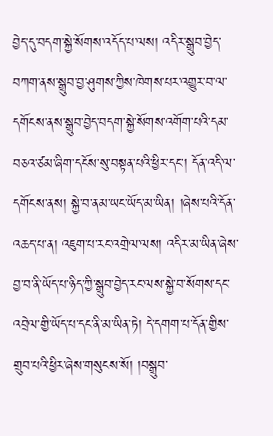བྱེད་དུ་བདག་སྐྱེ་སོགས་འདོད་པ་ལས། འདིར་སྒྲུབ་བྱེད་བཀག་ནས་སྒྲུབ་བྱ་ཤུགས་ཀྱིས་ཁེགས་པར་འགྱུར་བ་ལ་དགོངས་ནས་སྒྲུབ་བྱེད་བདག་སྐྱེ་སོགས་འགོག་པའི་དམ་བཅའ་ཙམ་ཞིག་དངོས་སུ་བསྟན་པའི་ཕྱིར་དང་། དོན་འདི་ལ་དགོངས་ནས། སྐྱེ་བ་ནམ་ཡང་ཡོད་མ་ཡིན། །ཞེས་པའི་དོན་འཆད་པ་ན། འཇུག་པ་རང་འགྲེལ་ལས། འདིར་མ་ཡིན་ཞེས་བྱ་བ་ནི་ཡོད་པ་ཉིད་ཀྱི་སྒྲུབ་བྱེད་རང་ལས་སྐྱེ་བ་སོགས་དང་འབྲེལ་གྱི་ཡོད་པ་དང་ནི་མ་ཡིན་ཏེ། དེ་དགག་པ་དོན་གྱིས་གྲུབ་པའི་ཕྱིར་ཞེས་གསུངས་སོ། །བསྒྲུབ་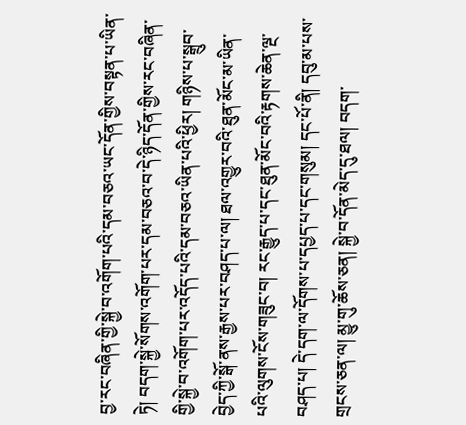བྱ་རང་བཞིན་གྱི་སྐྱེ་བ་འགོག་པའི་དམ་བཅའ་ཡང་དོན་གྱིས་བསྟན་པ་ཡིན་ཏེ། བདག་སྐྱེ་སོགས་འགོག་པར་དམ་བཅའ་བ་དེ་ཉིད་དོན་གྱིས་རང་བཞིན་གྱི་སྐྱེ་བ་འགོག་པར་འདོད་པའི་དམ་བཅའ་ཡིན་པའི་ཕྱིར། གཉིས་པ་སྒྲུབ་བྱེད་ཀྱི་སྒོ་ནས་རྒྱས་པར་བཤད་པ་ལ། ཐལ་འགྱུར་བའི་ཐུན་མོང་མ་ཡིན་པའི་ལུགས་ངོས་གཟུང་བ། རང་རྒྱུད་པ་དང་ཐུན་མོང་བའི་རྟགས་ཆེན་ལྔ་བཤད་པ། དེ་དག་ལ་དོགས་པ་དཔྱད་པ་དང་གསུམ། དང་པོ་ནི། དབུ་མ་པས་གྲངས་ཅན་ལ། མྱུ་གུ་ཆོས་ཅན། སྐྱེ་བ་དོན་མེད་དུ་ཐལ། བདག་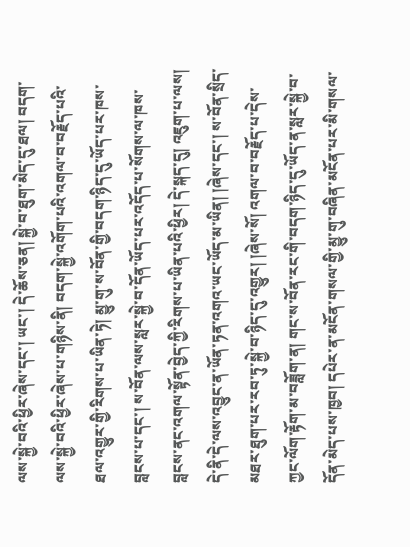ལས་སྐྱེ་བའི་ཕྱིར་ཞེས་དང་། ཡང་། དེ་ཆོས་ཅན། སྐྱེ་བ་ཐུག་མེད་དུ་ཐལ། བདག་ལས་སྐྱེ་བའི་ཕྱིར་ཞེས་པ་གཉིས་ནི། བདག་སྐྱེ་འགོག་པའི་འགལ་བ་བརྗོད་པའི་ཐལ་འགྱུར་གྱི་རིགས་པ་ཡིན་ཏེ། མྱུ་གུ་ས་བོན་གྱི་བདག་ཉིད་དུ་ཡོད་པར་ཁས་བླངས་པ་དང་། ས་བོན་ལས་སླར་སྐྱེ་བ་དོན་ཡོད་པར་འདོད་པ་སོགས་ལ་ཁས་བླངས་ནང་འགལ་སྟོན་བྱེད་ཀྱི་རིགས་པ་ཡིན་པའི་ཕྱིར། དེ་སྐད་དུ། འཇུག་པ་ལས། དེ་ནི་དེ་ལས་འབྱུང་ན་ཡོན་ཏན་འགའ་ཡང་ཡོད་མ་ཡིན། །ཞེས་དང་། ས་བོན་སྲིད་མཐར་ཐུག་པར་རབ་ཏུ་སྐྱེ་བ་ཉིད་དུ་འགྱུར། །ཞེས་སོ། འགལ་བ་བརྗོད་པ་དེས་ཀྱང་ལོག་རྟོག་མ་བཟློག་ན། གང་ས་བོན་རང་གི་བདག་ཉིད་དུ་ཡོད་ན་སླར་སྐྱེ་བ་དོན་མེད་པས་ཁྱབ། དཔེར་ན་མངོན་གསལ་གྱི་མྱུ་གུ་བཞིན་མངོན་པར་མི་གསལ་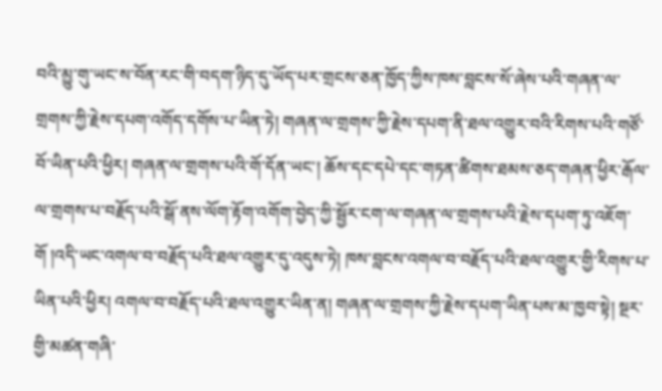བའི་མྱུ་གུ་ཡང་ས་བོན་རང་གི་བདག་ཉིད་དུ་ཡོད་པར་གྲངས་ཅན་ཁྱོད་ཀྱིས་ཁས་བླངས་སོ་ཞེས་པའི་གཞན་ལ་གྲགས་ཀྱི་རྗེས་དཔག་འགོད་དགོས་པ་ཡིན་ཏེ། གཞན་ལ་གྲགས་ཀྱི་རྗེས་དཔག་ནི་ཐལ་འགྱུར་བའི་རིགས་པའི་གཙོ་བོ་ཡིན་པའི་ཕྱིར། གཞན་ལ་གྲགས་པའི་གོ་དོན་ཡང་། ཆོས་དང་དཔེ་དང་གཏན་ཚིགས་ཐམས་ཅད་གཞན་ཕྱིར་རྒོལ་ལ་གྲགས་པ་བརྗོད་པའི་སྒོ་ནས་ལོག་རྟོག་འགོག་བྱེད་ཀྱི་སྦྱོར་ངག་ལ་གཞན་ལ་གྲགས་པའི་རྗེས་དཔག་ཏུ་འཇོག་གོ །འདི་ཡང་འགལ་བ་བརྗོད་པའི་ཐལ་འགྱུར་དུ་འདུས་ཏེ། ཁས་བླངས་འགལ་བ་བརྗོད་པའི་ཐལ་འགྱུར་གྱི་རིགས་པ་ཡིན་པའི་ཕྱིར། འགལ་བ་བརྗོད་པའི་ཐལ་འགྱུར་ཡིན་ན། གཞན་ལ་གྲགས་ཀྱི་རྗེས་དཔག་ཡིན་པས་མ་ཁྱབ་སྟེ། སྔར་གྱི་མཚན་གཞི་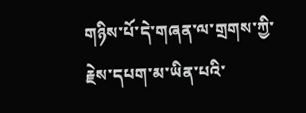གཉིས་པོ་དེ་གཞན་ལ་གྲགས་ཀྱི་རྗེས་དཔག་མ་ཡིན་པའི་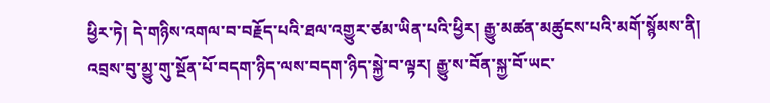ཕྱིར་ཏེ། དེ་གཉིས་འགལ་བ་བརྗོད་པའི་ཐལ་འགྱུར་ཙམ་ཡིན་པའི་ཕྱིར། རྒྱུ་མཚན་མཚུངས་པའི་མགོ་སྙོམས་ནི། འབྲས་བུ་མྱུ་གུ་སྔོན་པོ་བདག་ཉིད་ལས་བདག་ཉིད་སྐྱེ་བ་ལྟར། རྒྱུ་ས་བོན་སྐྱ་བོ་ཡང་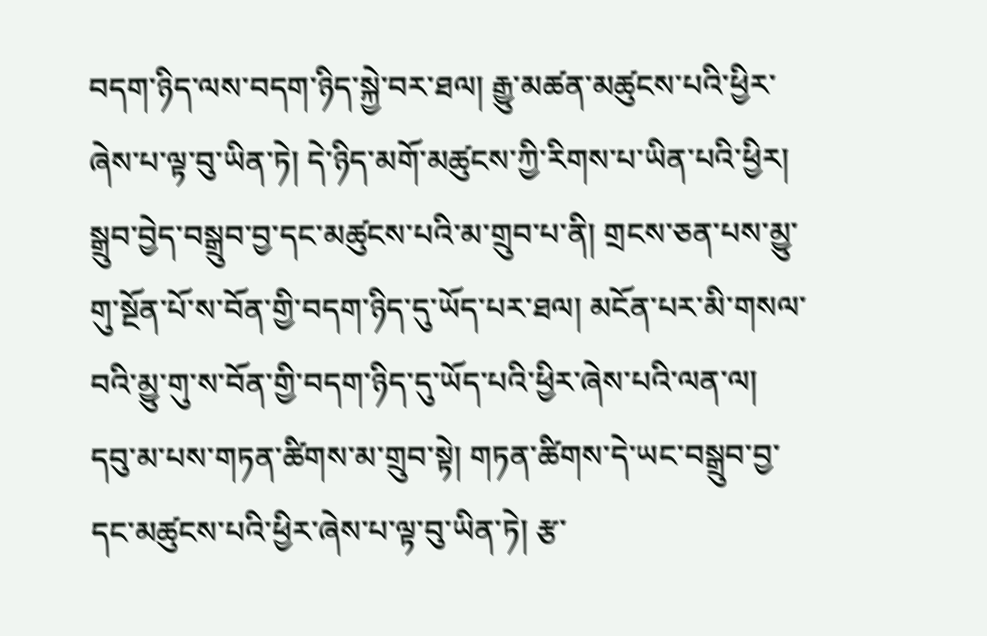བདག་ཉིད་ལས་བདག་ཉིད་སྐྱེ་བར་ཐལ། རྒྱུ་མཚན་མཚུངས་པའི་ཕྱིར་ཞེས་པ་ལྟ་བུ་ཡིན་ཏེ། དེ་ཉིད་མགོ་མཚུངས་ཀྱི་རིགས་པ་ཡིན་པའི་ཕྱིར། སྒྲུབ་བྱེད་བསྒྲུབ་བྱ་དང་མཚུངས་པའི་མ་གྲུབ་པ་ནི། གྲངས་ཅན་པས་མྱུ་གུ་སྔོན་པོ་ས་བོན་གྱི་བདག་ཉིད་དུ་ཡོད་པར་ཐལ། མངོན་པར་མི་གསལ་བའི་མྱུ་གུ་ས་བོན་གྱི་བདག་ཉིད་དུ་ཡོད་པའི་ཕྱིར་ཞེས་པའི་ལན་ལ། དབུ་མ་པས་གཏན་ཚིགས་མ་གྲུབ་སྟེ། གཏན་ཚིགས་དེ་ཡང་བསྒྲུབ་བྱ་དང་མཚུངས་པའི་ཕྱིར་ཞེས་པ་ལྟ་བུ་ཡིན་ཏེ། རྩ་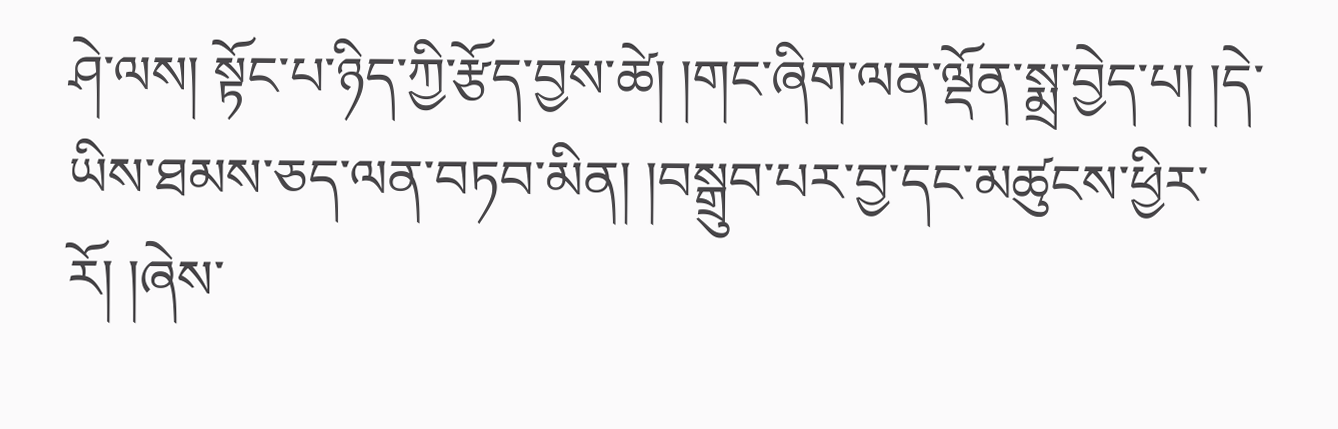ཤེ་ལས། སྟོང་པ་ཉིད་ཀྱི་རྩོད་བྱས་ཚེ། །གང་ཞིག་ལན་ལྡོན་སྨྲ་བྱེད་པ། །དེ་ཡིས་ཐམས་ཅད་ལན་བཏབ་མིན། །བསྒྲུབ་པར་བྱ་དང་མཚུངས་ཕྱིར་རོ། །ཞེས་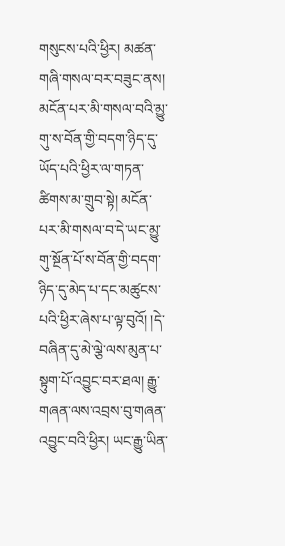གསུངས་པའི་ཕྱིར། མཚན་གཞི་གསལ་བར་བཟུང་ནས། མངོན་པར་མི་གསལ་བའི་མྱུ་གུ་ས་བོན་གྱི་བདག་ཉིད་དུ་ཡོད་པའི་ཕྱིར་ལ་གཏན་ཚིགས་མ་གྲུབ་སྟེ། མངོན་པར་མི་གསལ་བ་དེ་ཡང་མྱུ་གུ་སྔོན་པོ་ས་བོན་གྱི་བདག་ཉིད་དུ་མེད་པ་དང་མཚུངས་པའི་ཕྱིར་ཞེས་པ་ལྟ་བུའོ། །དེ་བཞིན་དུ་མེ་ལྕེ་ལས་མུན་པ་སྟུག་པོ་འབྱུང་བར་ཐལ། རྒྱུ་གཞན་ལས་འབྲས་བུ་གཞན་འབྱུང་བའི་ཕྱིར། ཡང་རྒྱུ་ཡིན་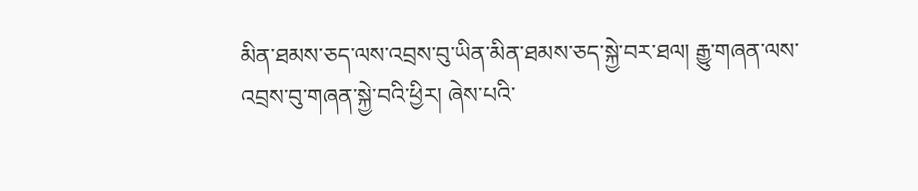མིན་ཐམས་ཅད་ལས་འབྲས་བུ་ཡིན་མིན་ཐམས་ཅད་སྐྱེ་བར་ཐལ། རྒྱུ་གཞན་ལས་འབྲས་བུ་གཞན་སྐྱེ་བའི་ཕྱིར། ཞེས་པའི་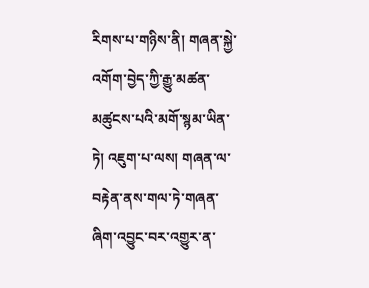རིགས་པ་གཉིས་ནི། གཞན་སྐྱེ་འགོག་བྱེད་ཀྱི་རྒྱུ་མཚན་མཚུངས་པའི་མགོ་སྙམ་ཡིན་ཏེ། འཇུག་པ་ལས། གཞན་ལ་བརྟེན་ནས་གལ་ཏེ་གཞན་ཞིག་འབྱུང་བར་འགྱུར་ན་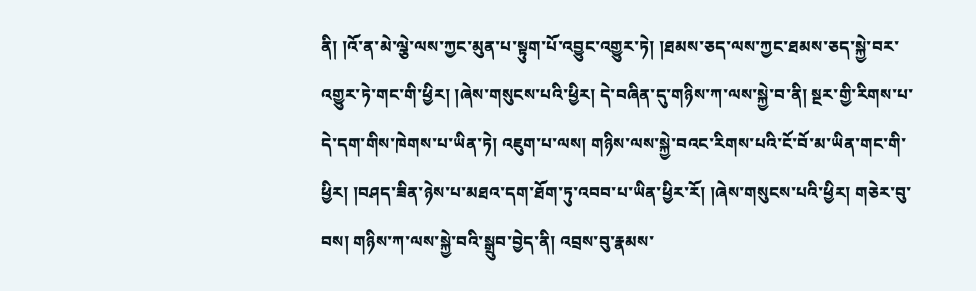ནི། །འོ་ན་མེ་ལྕེ་ལས་ཀྱང་མུན་པ་སྟུག་པོ་འབྱུང་འགྱུར་ཏེ། །ཐམས་ཅད་ལས་ཀྱང་ཐམས་ཅད་སྐྱེ་བར་འགྱུར་ཏེ་གང་གི་ཕྱིར། །ཞེས་གསུངས་པའི་ཕྱིར། དེ་བཞིན་དུ་གཉིས་ཀ་ལས་སྐྱེ་བ་ནི། སྔར་གྱི་རིགས་པ་དེ་དག་གིས་ཁེགས་པ་ཡིན་ཏེ། འཇུག་པ་ལས། གཉིས་ལས་སྐྱེ་བའང་རིགས་པའི་ངོ་བོ་མ་ཡིན་གང་གི་ཕྱིར། །བཤད་ཟིན་ཉེས་པ་མཐའ་དག་ཐོག་ཏུ་འབབ་པ་ཡིན་ཕྱིར་རོ། །ཞེས་གསུངས་པའི་ཕྱིར། གཅེར་བུ་བས། གཉིས་ཀ་ལས་སྐྱེ་བའི་སྒྲུབ་བྱེད་ནི། འབྲས་བུ་རྣམས་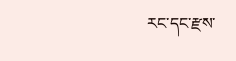རང་དང་རྫས་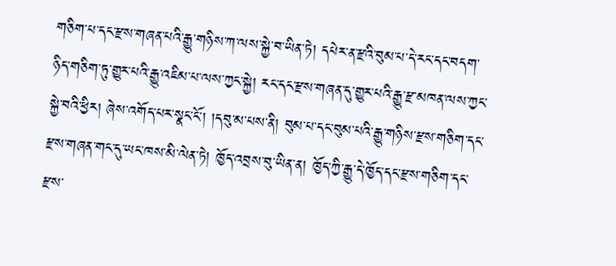གཅིག་པ་དང་རྫས་གཞན་པའི་རྒྱུ་གཉིས་ཀ་ལས་སྐྱེ་བ་ཡིན་ཏེ། དཔེར་ན་རྫའི་བུམ་པ་དེ་རང་དང་བདག་ཉིད་གཅིག་ཏུ་གྱུར་པའི་རྒྱུ་འཇིམ་པ་ལས་ཀྱང་སྐྱེ། རང་དང་རྫས་གཞན་དུ་གྱུར་པའི་རྒྱུ་རྫ་མཁན་ལས་ཀྱང་སྐྱེ་བའི་ཕྱིར། ཞེས་འགོད་པར་སྣང་ངོ་། །དབུ་མ་པས་ནི། བུམ་པ་དང་བུམ་པའི་རྒྱུ་གཉིས་རྫས་གཅིག་དང་རྫས་གཞན་གང་དུ་ཡང་ཁས་མི་ལེན་ཏེ། ཁྱོད་འབྲས་བུ་ཡིན་ན། ཁྱོད་ཀྱི་རྒྱུ་དེ་ཁྱོད་དང་རྫས་གཅིག་དང་རྫས་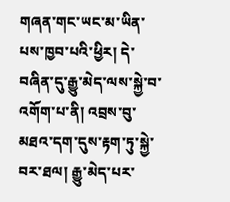གཞན་གང་ཡང་མ་ཡིན་པས་ཁྱབ་པའི་ཕྱིར། དེ་བཞིན་དུ་རྒྱུ་མེད་ལས་སྐྱེ་བ་འགོག་པ་ནི། འབྲས་བུ་མཐའ་དག་དུས་རྟག་ཏུ་སྐྱེ་བར་ཐལ། རྒྱུ་མེད་པར་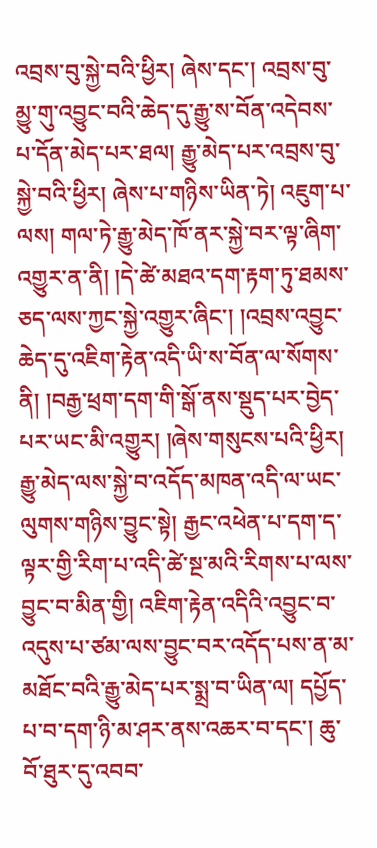འབྲས་བུ་སྐྱེ་བའི་ཕྱིར། ཞེས་དང་། འབྲས་བུ་མྱུ་གུ་འབྱུང་བའི་ཆེད་དུ་རྒྱུ་ས་བོན་འདེབས་པ་དོན་མེད་པར་ཐལ། རྒྱུ་མེད་པར་འབྲས་བུ་སྐྱེ་བའི་ཕྱིར། ཞེས་པ་གཉིས་ཡིན་ཏེ། འཇུག་པ་ལས། གལ་ཏེ་རྒྱུ་མེད་ཁོ་ནར་སྐྱེ་བར་ལྟ་ཞིག་འགྱུར་ན་ནི། །དེ་ཚེ་མཐའ་དག་རྟག་ཏུ་ཐམས་ཅད་ལས་ཀྱང་སྐྱེ་འགྱུར་ཞིང་། །འབྲས་འབྱུང་ཆེད་དུ་འཇིག་རྟེན་འདི་ཡི་ས་བོན་ལ་སོགས་ནི། །བརྒྱ་ཕྲག་དག་གི་སྒོ་ནས་སྡུད་པར་བྱེད་པར་ཡང་མི་འགྱུར། །ཞེས་གསུངས་པའི་ཕྱིར། རྒྱུ་མེད་ལས་སྐྱེ་བ་འདོད་མཁན་འདི་ལ་ཡང་ལུགས་གཉིས་བྱུང་སྟེ། རྒྱང་འཕེན་པ་དག་ད་ལྟར་གྱི་རིག་པ་འདི་ཚེ་སྔ་མའི་རིགས་པ་ལས་བྱུང་བ་མིན་གྱི། འཇིག་རྟེན་འདིའི་འབྱུང་བ་འདུས་པ་ཙམ་ལས་བྱུང་བར་འདོད་པས་ན་མ་མཐོང་བའི་རྒྱུ་མེད་པར་སྨྲ་བ་ཡིན་ལ། དཔྱོད་པ་བ་དག་ཉི་མ་ཤར་ནས་འཆར་བ་དང་། ཆུ་བོ་ཐུར་དུ་འབབ་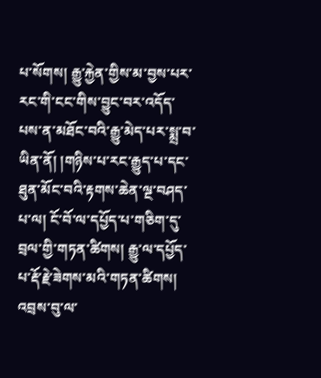པ་སོགས། རྒྱུ་རྐྱེན་གྱིས་མ་བྱས་པར་རང་གི་ངང་གིས་བྱུང་བར་འདོད་པས་ན་མཐོང་བའི་རྒྱུ་མེད་པར་སྨྲ་བ་ཡིན་ནོ། །གཉིས་པ་རང་རྒྱུད་པ་དང་ཐུན་མོང་བའི་རྟགས་ཆེན་ལྔ་བཤད་པ་ལ། ངོ་བོ་ལ་དཔྱོད་པ་གཅིག་དུ་བྲལ་གྱི་གཏན་ཚིགས། རྒྱུ་ལ་དཔྱོད་པ་རྡོ་རྗེ་ཟེགས་མའི་གཏན་ཚིགས། འབྲས་བུ་ལ་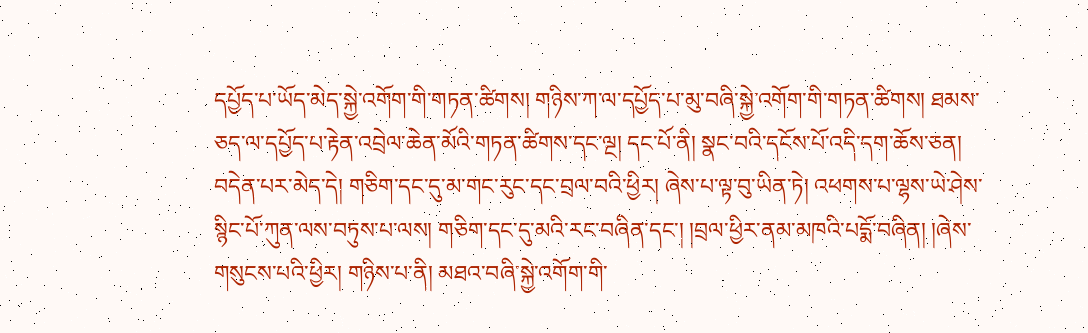དཔྱོད་པ་ཡོད་མེད་སྐྱེ་འགོག་གི་གཏན་ཚིགས། གཉིས་ཀ་ལ་དཔྱོད་པ་མུ་བཞི་སྐྱེ་འགོག་གི་གཏན་ཚིགས། ཐམས་ཅད་ལ་དཔྱོད་པ་རྟེན་འབྲེལ་ཆེན་མོའི་གཏན་ཚིགས་དང་ལྔ། དང་པོ་ནི། སྣང་བའི་དངོས་པོ་འདི་དག་ཆོས་ཅན། བདེན་པར་མེད་དེ། གཅིག་དང་དུ་མ་གང་རུང་དང་བྲལ་བའི་ཕྱིར། ཞེས་པ་ལྟ་བུ་ཡིན་ཏེ། འཕགས་པ་ལྷས་ཡེ་ཤེས་སྙིང་པོ་ཀུན་ལས་བཏུས་པ་ལས། གཅིག་དང་དུ་མའི་རང་བཞིན་དང་། །བྲལ་ཕྱིར་ནམ་མཁའི་པདྨོ་བཞིན། །ཞེས་གསུངས་པའི་ཕྱིར། གཉིས་པ་ནི། མཐའ་བཞི་སྐྱེ་འགོག་གི་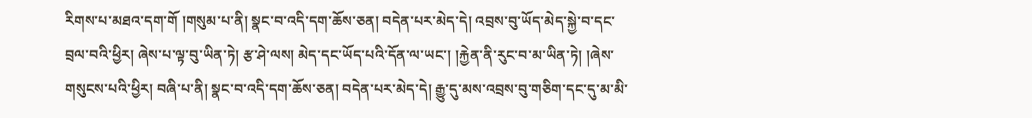རིགས་པ་མཐའ་དག་གོ །གསུམ་པ་ནི། སྣང་བ་འདི་དག་ཆོས་ཅན། བདེན་པར་མེད་དེ། འབྲས་བུ་ཡོད་མེད་སྐྱེ་བ་དང་བྲལ་བའི་ཕྱིར། ཞེས་པ་ལྟ་བུ་ཡིན་ཏེ། རྩ་ཤེ་ལས། མེད་དང་ཡོད་པའི་དོན་ལ་ཡང་། །རྐྱེན་ནི་རུང་བ་མ་ཡིན་ཏེ། །ཞེས་གསུངས་པའི་ཕྱིར། བཞི་པ་ནི། སྣང་བ་འདི་དག་ཆོས་ཅན། བདེན་པར་མེད་དེ། རྒྱུ་དུ་མས་འབྲས་བུ་གཅིག་དང་དུ་མ་མི་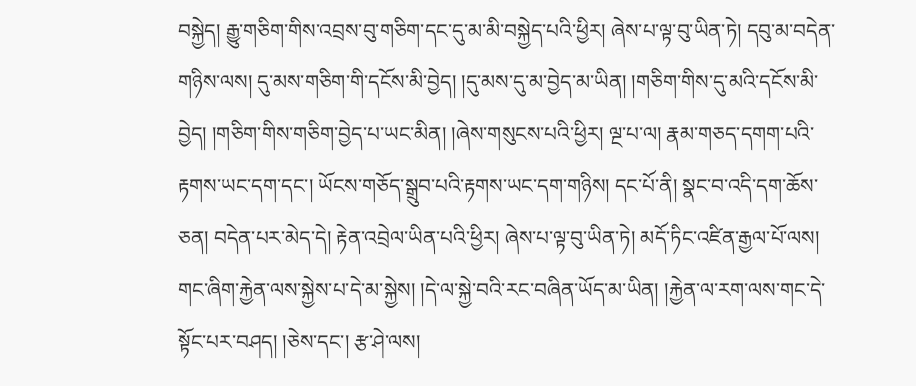བསྐྱེད། རྒྱུ་གཅིག་གིས་འབྲས་བུ་གཅིག་དང་དུ་མ་མི་བསྐྱེད་པའི་ཕྱིར། ཞེས་པ་ལྟ་བུ་ཡིན་ཏེ། དབུ་མ་བདེན་གཉིས་ལས། དུ་མས་གཅིག་གི་དངོས་མི་བྱེད། །དུ་མས་དུ་མ་བྱེད་མ་ཡིན། །གཅིག་གིས་དུ་མའི་དངོས་མི་བྱེད། །གཅིག་གིས་གཅིག་བྱེད་པ་ཡང་མིན། །ཞེས་གསུངས་པའི་ཕྱིར། ལྔ་པ་ལ། རྣམ་གཅད་དགག་པའི་རྟགས་ཡང་དག་དང་། ཡོངས་གཅོད་སྒྲུབ་པའི་རྟགས་ཡང་དག་གཉིས། དང་པོ་ནི། སྣང་བ་འདི་དག་ཆོས་ཅན། བདེན་པར་མེད་དེ། རྟེན་འབྲེལ་ཡིན་པའི་ཕྱིར། ཞེས་པ་ལྟ་བུ་ཡིན་ཏེ། མདོ་ཏིང་འཛིན་རྒྱལ་པོ་ལས། གང་ཞིག་རྐྱེན་ལས་སྐྱེས་པ་དེ་མ་སྐྱེས། །དེ་ལ་སྐྱེ་བའི་རང་བཞིན་ཡོད་མ་ཡིན། །རྐྱེན་ལ་རག་ལས་གང་དེ་སྟོང་པར་བཤད། །ཅེས་དང་། རྩ་ཤེ་ལས།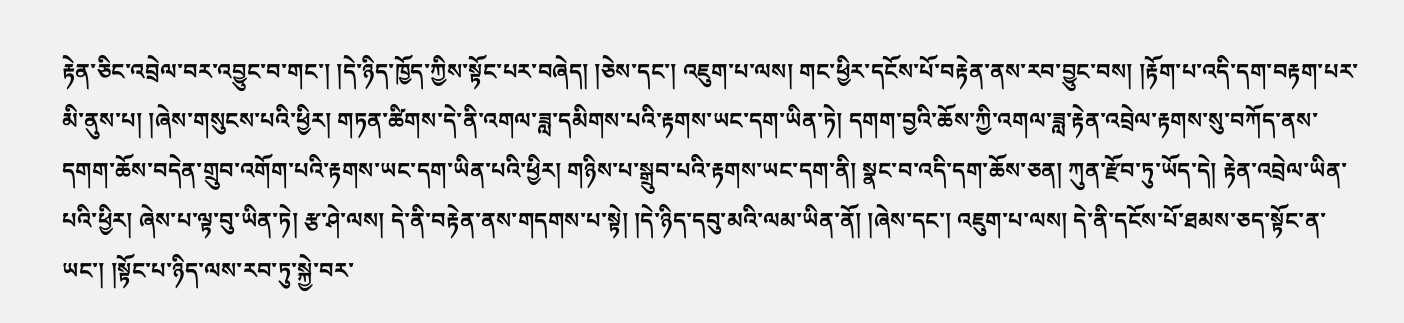རྟེན་ཅིང་འབྲེལ་བར་འབྱུང་བ་གང་། །དེ་ཉིད་ཁྱོད་ཀྱིས་སྟོང་པར་བཞེད། །ཅེས་དང་། འཇུག་པ་ལས། གང་ཕྱིར་དངོས་པོ་བརྟེན་ནས་རབ་བྱུང་བས། །རྟོག་པ་འདི་དག་བརྟག་པར་མི་ནུས་པ། །ཞེས་གསུངས་པའི་ཕྱིར། གཏན་ཚིགས་དེ་ནི་འགལ་ཟླ་དམིགས་པའི་རྟགས་ཡང་དག་ཡིན་ཏེ། དགག་བྱའི་ཆོས་ཀྱི་འགལ་ཟླ་རྟེན་འབྲེལ་རྟགས་སུ་བཀོད་ནས་དགག་ཆོས་བདེན་གྲུབ་འགོག་པའི་རྟགས་ཡང་དག་ཡིན་པའི་ཕྱིར། གཉིས་པ་སྒྲུབ་པའི་རྟགས་ཡང་དག་ནི། སྣང་བ་འདི་དག་ཆོས་ཅན། ཀུན་རྫོབ་ཏུ་ཡོད་དེ། རྟེན་འབྲེལ་ཡིན་པའི་ཕྱིར། ཞེས་པ་ལྟ་བུ་ཡིན་ཏེ། རྩ་ཤེ་ལས། དེ་ནི་བརྟེན་ནས་གདགས་པ་སྟེ། །དེ་ཉིད་དབུ་མའི་ལམ་ཡིན་ནོ། །ཞེས་དང་། འཇུག་པ་ལས། དེ་ནི་དངོས་པོ་ཐམས་ཅད་སྟོང་ན་ཡང་། །སྟོང་པ་ཉིད་ལས་རབ་ཏུ་སྐྱེ་བར་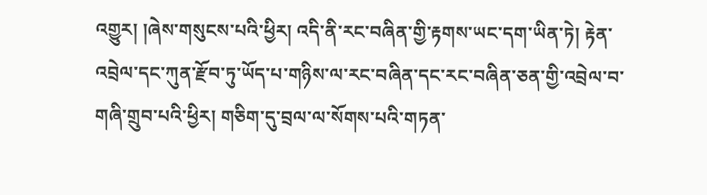འགྱུར། །ཞེས་གསུངས་པའི་ཕྱིར། འདི་ནི་རང་བཞིན་གྱི་རྟགས་ཡང་དག་ཡིན་ཏེ། རྟེན་འབྲེལ་དང་ཀུན་རྫོབ་ཏུ་ཡོད་པ་གཉིས་ལ་རང་བཞིན་དང་རང་བཞིན་ཅན་གྱི་འབྲེལ་བ་གཞི་གྲུབ་པའི་ཕྱིར། གཅིག་དུ་བྲལ་ལ་སོགས་པའི་གཏན་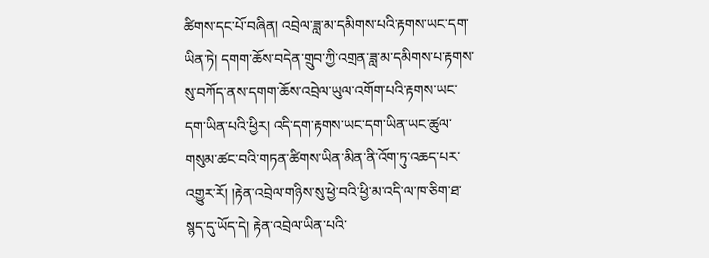ཚིགས་དང་པོ་བཞིན། འབྲེལ་ཟླ་མ་དམིགས་པའི་རྟགས་ཡང་དག་ཡིན་ཏེ། དགག་ཆོས་བདེན་གྲུབ་ཀྱི་འགྲན་ཟླ་མ་དམིགས་པ་རྟགས་སུ་བཀོད་ནས་དགག་ཆོས་འབྲེལ་ཡུལ་འགོག་པའི་རྟགས་ཡང་དག་ཡིན་པའི་ཕྱིར། འདི་དག་རྟགས་ཡང་དག་ཡིན་ཡང་ཚུལ་གསུམ་ཚང་བའི་གཏན་ཚིགས་ཡིན་མིན་ནི་འོག་ཏུ་འཆད་པར་འགྱུར་རོ། །རྟེན་འབྲེལ་གཉིས་སུ་ཕྱེ་བའི་ཕྱི་མ་འདི་ལ་ཁ་ཅིག་ཐ་སྙད་དུ་ཡོད་དེ། རྟེན་འབྲེལ་ཡིན་པའི་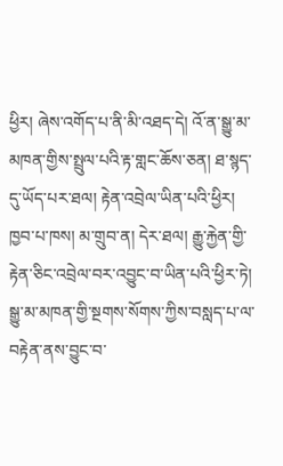ཕྱིར། ཞེས་འགོད་པ་ནི་མི་འཐད་དེ། འོ་ན་སྒྱུ་མ་མཁན་གྱིས་སྤྲུལ་པའི་རྟ་གླང་ཆོས་ཅན། ཐ་སྙད་དུ་ཡོད་པར་ཐལ། རྟེན་འབྲེལ་ཡིན་པའི་ཕྱིར། ཁྱབ་པ་ཁས། མ་གྲུབ་ན། དེར་ཐལ། རྒྱུ་རྐྱེན་གྱི་རྟེན་ཅིང་འབྲེལ་བར་འབྱུང་བ་ཡིན་པའི་ཕྱིར་ཏེ། སྒྱུ་མ་མཁན་གྱི་སྔགས་སོགས་ཀྱིས་བསླད་པ་ལ་བརྟེན་ནས་བྱུང་བ་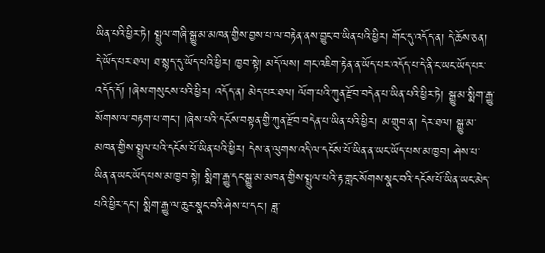ཡིན་པའི་ཕྱིར་ཏེ། སྤྲུལ་གཞི་སྒྱུ་མ་མཁན་གྱིས་བྱས་པ་ལ་བརྟེན་ནས་བྱུང་བ་ཡིན་པའི་ཕྱིར། གོང་དུ་འདོད་ན། དེ་ཆོས་ཅན། དེ་ཡོད་པར་ཐལ། ཐ་སྙད་དུ་ཡོད་པའི་ཕྱིར། ཁྱབ་སྟེ། མདོ་ལས། གང་འཇིག་རྟེན་ན་ཡོད་པར་འདོད་པ་དེ་ནི་ང་ཡང་ཡོད་པར་འདོད་དོ། །ཞེས་གསུངས་པའི་ཕྱིར། འདོད་ན། མེད་པར་ཐལ། ལོག་པའི་ཀུན་རྫོབ་བདེན་པ་ཡིན་པའི་ཕྱིར་ཏེ། སྒྱུ་མ་སྨིག་རྒྱུ་སོགས་ལ་བརྟག་པ་གང་། །ཞེས་པའི་དངོས་བསྟན་གྱི་ཀུན་རྫོབ་བདེན་པ་ཡིན་པའི་ཕྱིར། མ་གྲུབ་ན། དེར་ཐལ། སྒྱུ་མ་མཁན་གྱིས་སྤྲུལ་པའི་དངོས་པོ་ཡིན་པའི་ཕྱིར། དེས་ན་ལུགས་འདི་ལ་དངོས་པོ་ཡིན་ན་ཡང་ཡོད་པས་མ་ཁྱབ། ཤེས་པ་ཡིན་ན་ཡང་ཡོད་པས་མ་ཁྱབ་སྟེ། སྨིག་རྒྱུ་དང་སྒྱུ་མ་མཁན་གྱིས་སྤྲུལ་པའི་རྟ་གླང་སོགས་སྣང་བའི་དངོས་པོ་ཡིན་ཡང་མེད་པའི་ཕྱིར་དང་། སྨིག་རྒྱུ་ལ་ཆུར་སྣང་བའི་ཤེས་པ་དང་། ཟླ་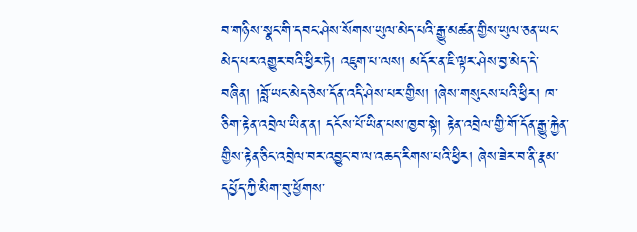བ་གཉིས་སྣང་གི་དབང་ཤེས་སོགས་ཡུལ་མེད་པའི་རྒྱུ་མཚན་གྱིས་ཡུལ་ཅན་ཡང་མེད་པར་འགྱུར་བའི་ཕྱིར་ཏེ། འཇུག་པ་ལས། མདོར་ན་ཇི་ལྟར་ཤེས་བྱ་མེད་དེ་བཞིན། །བློ་ཡང་མེད་ཅེས་དོན་འདི་ཤེས་པར་གྱིས། །ཞེས་གསུངས་པའི་ཕྱིར། ཁ་ཅིག་རྟེན་འབྲེལ་ཡིན་ན། དངོས་པོ་ཡིན་པས་ཁྱབ་སྟེ། རྟེན་འབྲེལ་གྱི་གོ་དོན་རྒྱུ་རྐྱེན་གྱིས་རྟེན་ཅིང་འབྲེལ་བར་འབྱུང་བ་ལ་འཆད་རིགས་པའི་ཕྱིར། ཞེས་ཟེར་བ་ནི་རྣམ་དཔྱོད་ཀྱི་མིག་བུ་ཕྱོགས་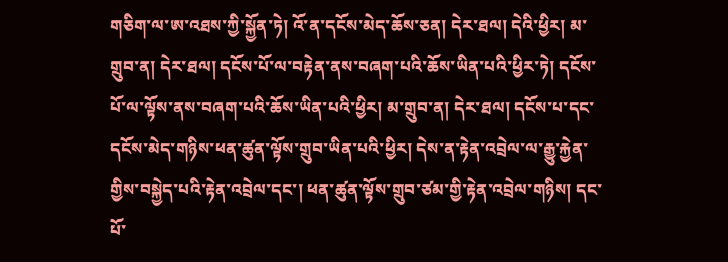གཅིག་ལ་ཨ་འཐས་ཀྱི་སྐྱོན་ཏེ། འོ་ན་དངོས་མེད་ཆོས་ཅན། དེར་ཐལ། དེའི་ཕྱིར། མ་གྲུབ་ན། དེར་ཐལ། དངོས་པོ་ལ་བརྟེན་ནས་བཞག་པའི་ཆོས་ཡིན་པའི་ཕྱིར་ཏེ། དངོས་པོ་ལ་ལྟོས་ནས་བཞག་པའི་ཆོས་ཡིན་པའི་ཕྱིར། མ་གྲུབ་ན། དེར་ཐལ། དངོས་པ་དང་དངོས་མེད་གཉིས་ཕན་ཚུན་ལྟོས་གྲུབ་ཡིན་པའི་ཕྱིར། དེས་ན་རྟེན་འབྲེལ་ལ་རྒྱུ་རྐྱེན་གྱིས་བསྐྱེད་པའི་རྟེན་འབྲེལ་དང་། ཕན་ཚུན་ལྟོས་གྲུབ་ཙམ་གྱི་རྟེན་འབྲེལ་གཉིས། དང་པོ་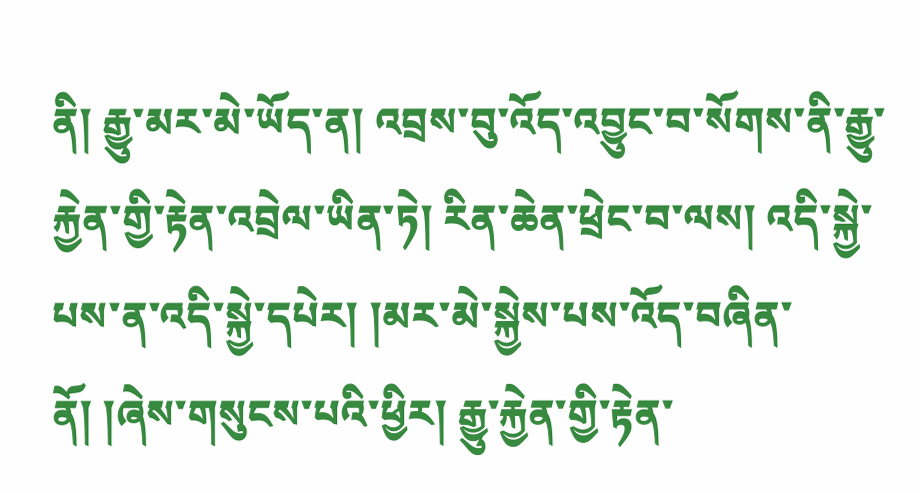ནི། རྒྱུ་མར་མེ་ཡོད་ན། འབྲས་བུ་འོད་འབྱུང་བ་སོགས་ནི་རྒྱུ་རྐྱེན་གྱི་རྟེན་འབྲེལ་ཡིན་ཏེ། རིན་ཆེན་ཕྲེང་བ་ལས། འདི་སྐྱེ་པས་ན་འདི་སྐྱེ་དཔེར། །མར་མེ་སྐྱེས་པས་འོད་བཞིན་ནོ། །ཞེས་གསུངས་པའི་ཕྱིར། རྒྱུ་རྐྱེན་གྱི་རྟེན་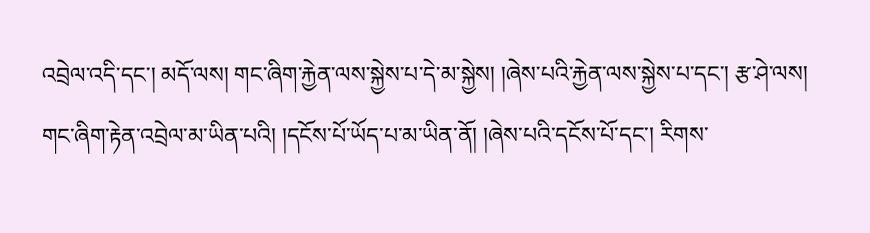འབྲེལ་འདི་དང་། མདོ་ལས། གང་ཞིག་རྐྱེན་ལས་སྐྱེས་པ་དེ་མ་སྐྱེས། །ཞེས་པའི་རྐྱེན་ལས་སྐྱེས་པ་དང་། རྩ་ཤེ་ལས། གང་ཞིག་རྟེན་འབྲེལ་མ་ཡིན་པའི། །དངོས་པོ་ཡོད་པ་མ་ཡིན་ནོ། །ཞེས་པའི་དངོས་པོ་དང་། རིགས་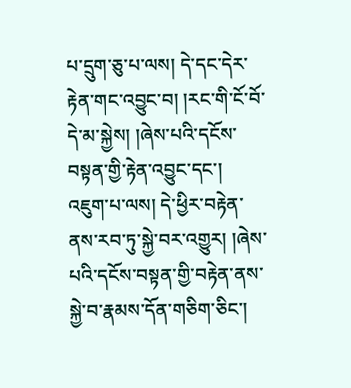པ་དྲུག་ཅུ་པ་ལས། དེ་དང་དེར་རྟེན་གང་འབྱུང་བ། །རང་གི་ངོ་བོ་དེ་མ་སྐྱེས། །ཞེས་པའི་དངོས་བསྟན་གྱི་རྟེན་འབྱུང་དང་། འཇུག་པ་ལས། དེ་ཕྱིར་བརྟེན་ནས་རབ་ཏུ་སྐྱེ་བར་འགྱུར། །ཞེས་པའི་དངོས་བསྟན་གྱི་བརྟེན་ནས་སྐྱེ་བ་རྣམས་དོན་གཅིག་ཅིང་།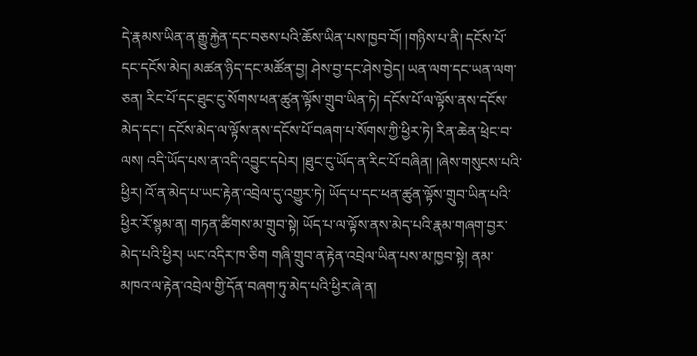དེ་རྣམས་ཡིན་ན་རྒྱུ་རྐྱེན་དང་བཅས་པའི་ཆོས་ཡིན་པས་ཁྱབ་བོ། །གཉིས་པ་ནི། དངོས་པོ་དང་དངོས་མེད། མཚན་ཉིད་དང་མཚོན་བྱ། ཤེས་བྱ་དང་ཤེས་བྱེད། ཡན་ལག་དང་ཡན་ལག་ཅན། རིང་པོ་དང་ཐུང་ངུ་སོགས་ཕན་ཚུན་ལྟོས་གྲུབ་ཡིན་ཏེ། དངོས་པོ་ལ་ལྟོས་ནས་དངོས་མེད་དང་། དངོས་མེད་ལ་ལྟོས་ནས་དངོས་པོ་བཞག་པ་སོགས་ཀྱི་ཕྱིར་ཏེ། རིན་ཆེན་ཕྲེང་བ་ལས། འདི་ཡོད་པས་ན་འདི་འབྱུང་དཔེར། །ཐུང་ངུ་ཡོད་ན་རིང་པོ་བཞིན། །ཞེས་གསུངས་པའི་ཕྱིར། འོ་ན་མེད་པ་ཡང་རྟེན་འབྲེལ་དུ་འགྱུར་ཏེ། ཡོད་པ་དང་ཕན་ཚུན་ལྟོས་གྲུབ་ཡིན་པའི་ཕྱིར་རོ་སྙམ་ན། གཏན་ཚིགས་མ་གྲུབ་སྟེ། ཡོད་པ་ལ་ལྟོས་ནས་མེད་པའི་རྣམ་གཞག་བྱར་མེད་པའི་ཕྱིར། ཡང་འདིར་ཁ་ཅིག གཞི་གྲུབ་ན་རྟེན་འབྲེལ་ཡིན་པས་མ་ཁྱབ་སྟེ། ནམ་མཁའ་ལ་རྟེན་འབྲེལ་གྱི་དོན་བཞག་ཏུ་མེད་པའི་ཕྱིར་ཞེ་ན།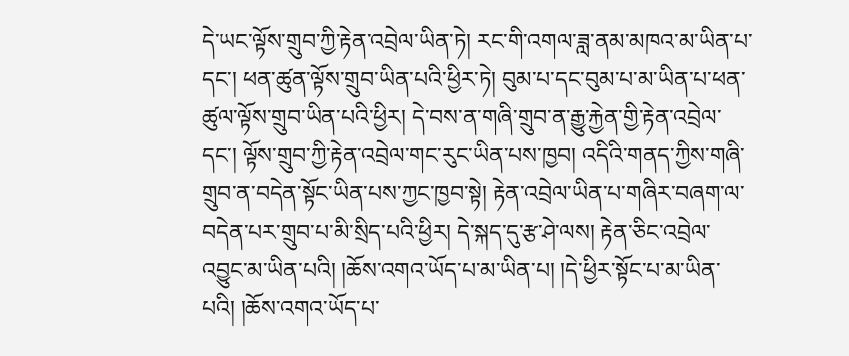དེ་ཡང་ལྟོས་གྲུབ་ཀྱི་རྟེན་འབྲེལ་ཡིན་ཏེ། རང་གི་འགལ་ཟླ་ནམ་མཁའ་མ་ཡིན་པ་དང་། ཕན་ཚུན་ལྟོས་གྲུབ་ཡིན་པའི་ཕྱིར་ཏེ། བུམ་པ་དང་བུམ་པ་མ་ཡིན་པ་ཕན་ཚུལ་ལྟོས་གྲུབ་ཡིན་པའི་ཕྱིར། དེ་བས་ན་གཞི་གྲུབ་ན་རྒྱུ་རྐྱེན་གྱི་རྟེན་འབྲེལ་དང་། ལྟོས་གྲུབ་ཀྱི་རྟེན་འབྲེལ་གང་རུང་ཡིན་པས་ཁྱབ། འདིའི་གནད་ཀྱིས་གཞི་གྲུབ་ན་བདེན་སྟོང་ཡིན་པས་ཀྱང་ཁྱབ་སྟེ། རྟེན་འབྲེལ་ཡིན་པ་གཞིར་བཞག་ལ་བདེན་པར་གྲུབ་པ་མི་སྲིད་པའི་ཕྱིར། དེ་སྐད་དུ་རྩ་ཤེ་ལས། རྟེན་ཅིང་འབྲེལ་འབྱུང་མ་ཡིན་པའི། །ཆོས་འགའ་ཡོད་པ་མ་ཡིན་པ། །དེ་ཕྱིར་སྟོང་པ་མ་ཡིན་པའི། །ཆོས་འགའ་ཡོད་པ་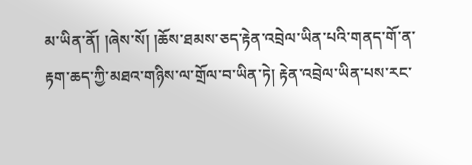མ་ཡིན་ནོ། །ཞེས་སོ། །ཆོས་ཐམས་ཅད་རྟེན་འབྲེལ་ཡིན་པའི་གནད་གོ་ན་རྟག་ཆད་ཀྱི་མཐའ་གཉིས་ལ་གྲོལ་བ་ཡིན་ཏེ། རྟེན་འབྲེལ་ཡིན་པས་རང་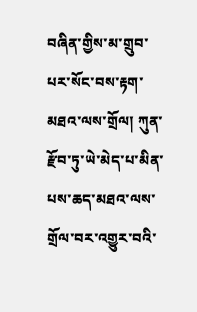བཞིན་གྱིས་མ་གྲུབ་པར་སོང་བས་རྟག་མཐའ་ལས་གྲོལ། ཀུན་རྫོབ་ཏུ་ཡེ་མེད་པ་མིན་པས་ཆད་མཐའ་ལས་གྲོལ་བར་འགྱུར་བའི་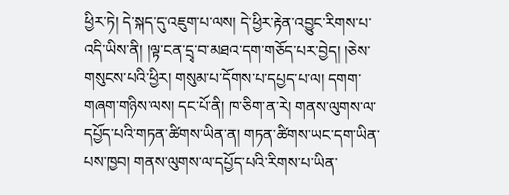ཕྱིར་ཏེ། དེ་སྐད་དུ་འཇུག་པ་ལས། དེ་ཕྱིར་རྟེན་འབྱུང་རིགས་པ་འདི་ཡིས་ནི། །ལྟ་ངན་དྲྭ་བ་མཐའ་དག་གཅོད་པར་བྱེད། །ཅེས་གསུངས་པའི་ཕྱིར། གསུམ་པ་དོགས་པ་དཔྱད་པ་ལ། དགག་གཞག་གཉིས་ལས། དང་པོ་ནི། ཁ་ཅིག་ན་རེ། གནས་ལུགས་ལ་དཔྱོད་པའི་གཏན་ཚིགས་ཡིན་ན། གཏན་ཚིགས་ཡང་དག་ཡིན་པས་ཁྱབ། གནས་ལུགས་ལ་དཔྱོད་པའི་རིགས་པ་ཡིན་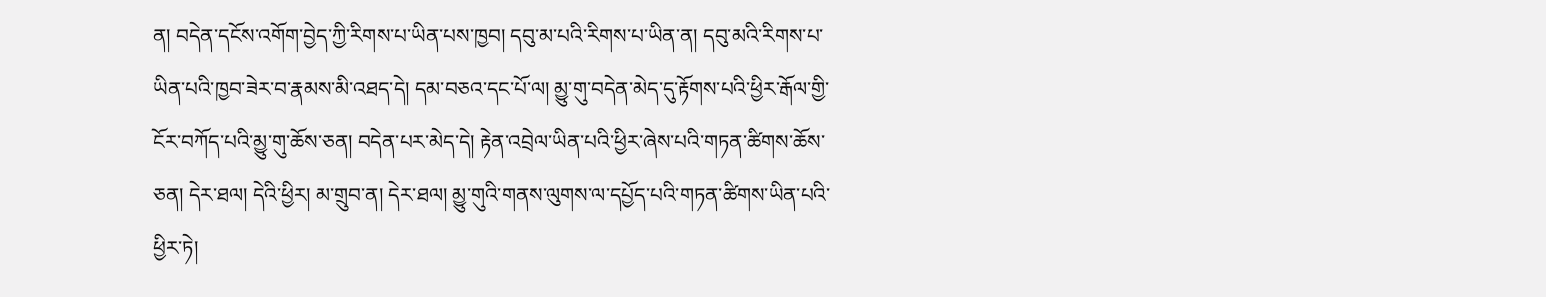ན། བདེན་དངོས་འགོག་བྱེད་ཀྱི་རིགས་པ་ཡིན་པས་ཁྱབ། དབུ་མ་པའི་རིགས་པ་ཡིན་ན། དབུ་མའི་རིགས་པ་ཡིན་པའི་ཁྱབ་ཟེར་བ་རྣམས་མི་འཐད་དེ། དམ་བཅའ་དང་པོ་ལ། མྱུ་གུ་བདེན་མེད་དུ་རྟོགས་པའི་ཕྱིར་རྒོལ་གྱི་ངོར་བཀོད་པའི་མྱུ་གུ་ཆོས་ཅན། བདེན་པར་མེད་དེ། རྟེན་འབྲེལ་ཡིན་པའི་ཕྱིར་ཞེས་པའི་གཏན་ཚིགས་ཆོས་ཅན། དེར་ཐལ། དེའི་ཕྱིར། མ་གྲུབ་ན། དེར་ཐལ། མྱུ་གུའི་གནས་ལུགས་ལ་དཔྱོད་པའི་གཏན་ཚིགས་ཡིན་པའི་ཕྱིར་ཏེ།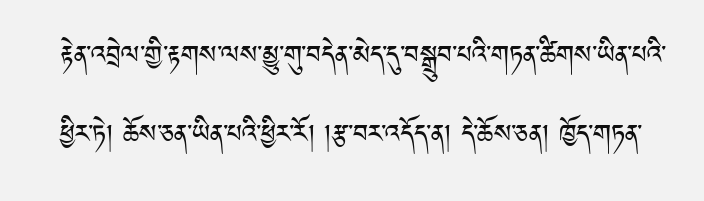རྟེན་འབྲེལ་གྱི་རྟགས་ལས་མྱུ་གུ་བདེན་མེད་དུ་བསྒྲུབ་པའི་གཏན་ཚིགས་ཡིན་པའི་ཕྱིར་ཏེ། ཆོས་ཅན་ཡིན་པའི་ཕྱིར་རོ། །རྩ་བར་འདོད་ན། དེ་ཆོས་ཅན། ཁྱོད་གཏན་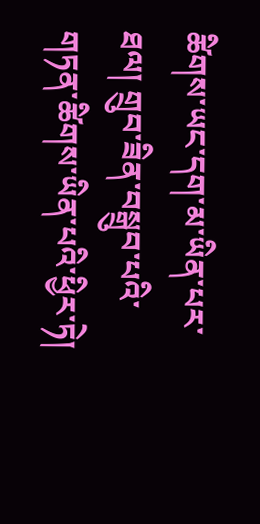ཚིགས་ཡང་དག་མ་ཡིན་པར་ཐལ། གྲུབ་ཟིན་བསྒྲུབ་པའི་གཏན་ཚིགས་ཡིན་པའི་ཕྱིར་ཏེ།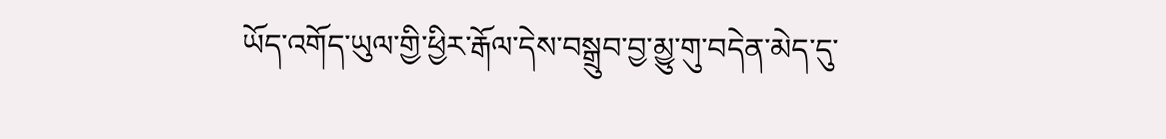ཡོད་འགོད་ཡུལ་གྱི་ཕྱིར་རྒོལ་དེས་བསྒྲུབ་བྱ་མྱུ་གུ་བདེན་མེད་དུ་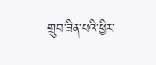གྲུབ་ཟིན་པའི་ཕྱིར་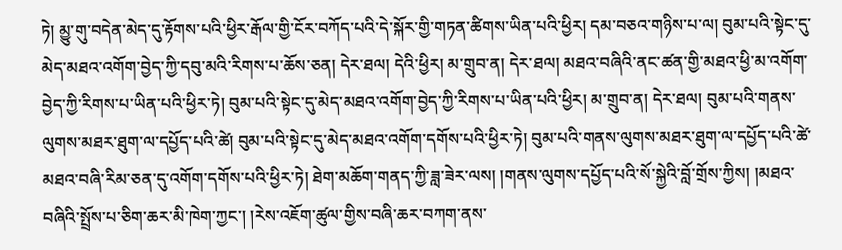ཏེ། མྱུ་གུ་བདེན་མེད་དུ་རྟོགས་པའི་ཕྱིར་རྒོལ་གྱི་ངོར་བཀོད་པའི་དེ་སྐོར་གྱི་གཏན་ཚིགས་ཡིན་པའི་ཕྱིར། དམ་བཅའ་གཉིས་པ་ལ། བུམ་པའི་སྟེང་དུ་མེད་མཐའ་འགོག་བྱེད་ཀྱི་དབུ་མའི་རིགས་པ་ཆོས་ཅན། དེར་ཐལ། དེའི་ཕྱིར། མ་གྲུབ་ན། དེར་ཐལ། མཐའ་བཞིའི་ནང་ཚན་གྱི་མཐའ་ཕྱི་མ་འགོག་བྱེད་ཀྱི་རིགས་པ་ཡིན་པའི་ཕྱིར་ཏེ། བུམ་པའི་སྟེང་དུ་མེད་མཐའ་འགོག་བྱེད་ཀྱི་རིགས་པ་ཡིན་པའི་ཕྱིར། མ་གྲུབ་ན། དེར་ཐལ། བུམ་པའི་གནས་ལུགས་མཐར་ཐུག་ལ་དཔྱོད་པའི་ཚེ། བུམ་པའི་སྟེང་དུ་མེད་མཐའ་འགོག་དགོས་པའི་ཕྱིར་ཏེ། བུམ་པའི་གནས་ལུགས་མཐར་ཐུག་ལ་དཔྱོད་པའི་ཚེ་མཐའ་བཞི་རིམ་ཅན་དུ་འགོག་དགོས་པའི་ཕྱིར་ཏེ། ཐེག་མཆོག་གནད་ཀྱི་ཟླ་ཟེར་ལས། །གནས་ལུགས་དཔྱོད་པའི་སོ་སྐྱེའི་བློ་གྲོས་ཀྱིས། །མཐའ་བཞིའི་སྤྲོས་པ་ཅིག་ཆར་མི་ཁེག་ཀྱང་། །རེས་འཇོག་ཚུལ་གྱིས་བཞི་ཆར་བཀག་ནས་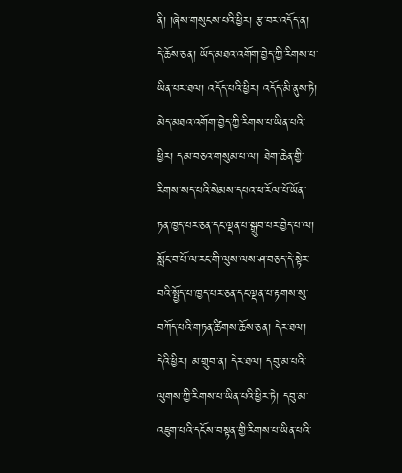ནི། །ཞེས་གསུངས་པའི་ཕྱིར། རྩ་བར་འདོད་ན། དེ་ཆོས་ཅན། ཡོད་མཐའ་འགོག་བྱེད་ཀྱི་རིགས་པ་ཡིན་པར་ཐལ། འདོད་པའི་ཕྱིར། འདོད་མི་ནུས་ཏེ། མེད་མཐའ་འགོག་བྱེད་ཀྱི་རིགས་པ་ཡིན་པའི་ཕྱིར། དམ་བཅའ་གསུམ་པ་ལ། ཐེག་ཆེན་གྱི་རིགས་སད་པའི་སེམས་དཔའ་ཕ་རོལ་པོ་ཡོན་ཏན་ཁྱད་པར་ཅན་དང་ལྡན་པ་སྒྲུབ་པར་བྱེད་པ་ལ། སློང་བ་པོ་ལ་རང་གི་ལུས་ལས་ཤ་བཅད་དེ་སྟེར་བའི་སྤྱོད་པ་ཁྱད་པར་ཅན་དང་ལྡན་པ་རྟགས་སུ་བཀོད་པའི་གཏན་ཚིགས་ཆོས་ཅན། དེར་ཐལ། དེའི་ཕྱིར། མ་གྲུབ་ན། དེར་ཐལ། དབུ་མ་པའི་ལུགས་ཀྱི་རིགས་པ་ཡིན་པའི་ཕྱིར་ཏེ། དབུ་མ་འཇུག་པའི་དངོས་བསྟན་གྱི་རིགས་པ་ཡིན་པའི་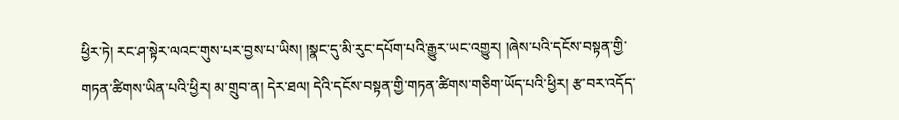ཕྱིར་ཏེ། རང་ཤ་སྟེར་ལའང་གུས་པར་བྱས་པ་ཡིས། །སྣང་དུ་མི་རུང་དཔོག་པའི་རྒྱུར་ཡང་འགྱུར། །ཞེས་པའི་དངོས་བསྟན་གྱི་གཏན་ཚིགས་ཡིན་པའི་ཕྱིར། མ་གྲུབ་ན། དེར་ཐལ། དེའི་དངོས་བསྟན་གྱི་གཏན་ཚིགས་གཅིག་ཡོད་པའི་ཕྱིར། རྩ་བར་འདོད་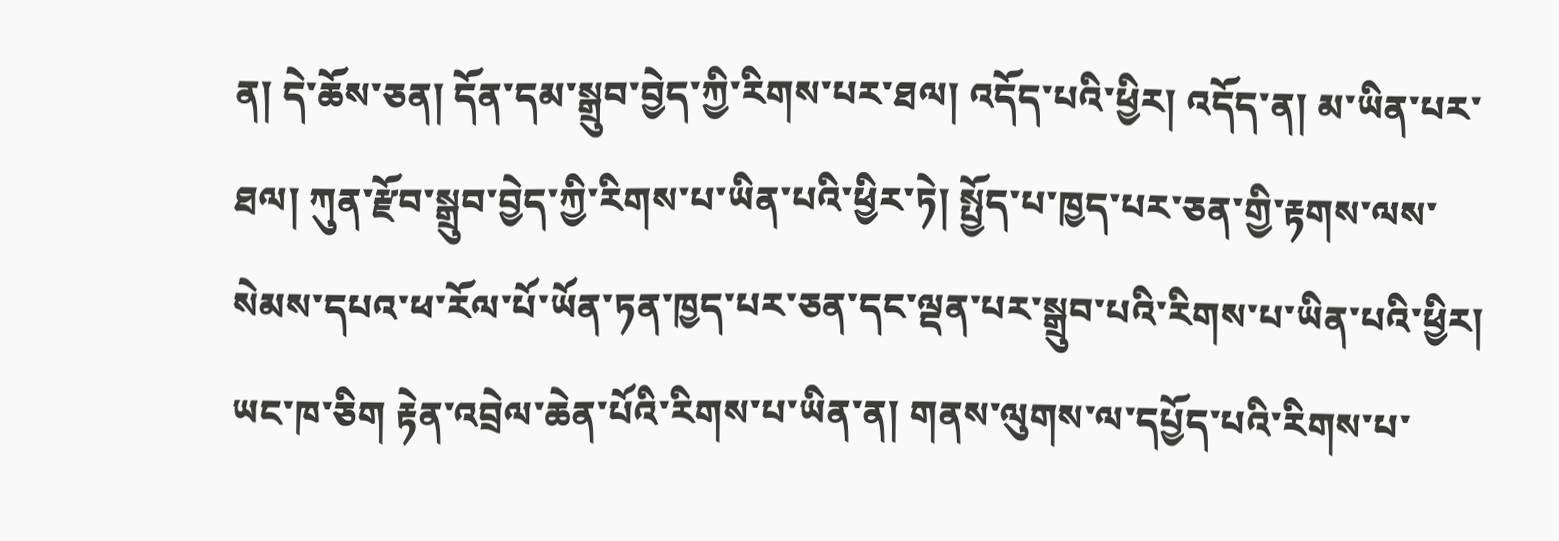ན། དེ་ཆོས་ཅན། དོན་དམ་སྒྲུབ་བྱེད་ཀྱི་རིགས་པར་ཐལ། འདོད་པའི་ཕྱིར། འདོད་ན། མ་ཡིན་པར་ཐལ། ཀུན་རྫོབ་སྒྲུབ་བྱེད་ཀྱི་རིགས་པ་ཡིན་པའི་ཕྱིར་ཏེ། སྤྱོད་པ་ཁྱད་པར་ཅན་གྱི་རྟགས་ལས་སེམས་དཔའ་ཕ་རོལ་པོ་ཡོན་ཏན་ཁྱད་པར་ཅན་དང་ལྡན་པར་སྒྲུབ་པའི་རིགས་པ་ཡིན་པའི་ཕྱིར། ཡང་ཁ་ཅིག རྟེན་འབྲེལ་ཆེན་པོའི་རིགས་པ་ཡིན་ན། གནས་ལུགས་ལ་དཔྱོད་པའི་རིགས་པ་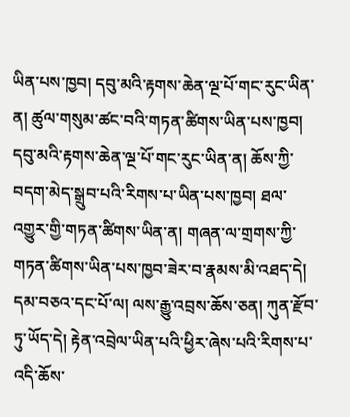ཡིན་པས་ཁྱབ། དབུ་མའི་རྟགས་ཆེན་ལྔ་པོ་གང་རུང་ཡིན་ན། ཚུལ་གསུམ་ཚང་བའི་གཏན་ཚིགས་ཡིན་པས་ཁྱབ། དབུ་མའི་རྟགས་ཆེན་ལྔ་པོ་གང་རུང་ཡིན་ན། ཆོས་ཀྱི་བདག་མེད་སྒྲུབ་པའི་རིགས་པ་ཡིན་པས་ཁྱབ། ཐལ་འགྱུར་གྱི་གཏན་ཚིགས་ཡིན་ན། གཞན་ལ་གྲགས་ཀྱི་གཏན་ཚིགས་ཡིན་པས་ཁྱབ་ཟེར་བ་རྣམས་མི་འཐད་དེ། དམ་བཅའ་དང་པོ་ལ། ལས་རྒྱུ་འབྲས་ཆོས་ཅན། ཀུན་རྫོབ་ཏུ་ཡོད་དེ། རྟེན་འབྲེལ་ཡིན་པའི་ཕྱིར་ཞེས་པའི་རིགས་པ་འདི་ཆོས་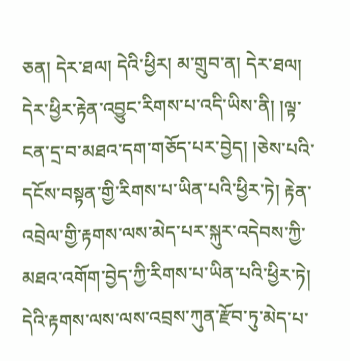ཅན། དེར་ཐལ། དེའི་ཕྱིར། མ་གྲུབ་ན། དེར་ཐལ། དེར་ཕྱིར་རྟེན་འབྱུང་རིགས་པ་འདི་ཡིས་ནི། །ལྟ་ངན་དྲ་བ་མཐའ་དག་གཅོད་པར་བྱེད། །ཅེས་པའི་དངོས་བསྟན་གྱི་རིགས་པ་ཡིན་པའི་ཕྱིར་ཏེ། རྟེན་འབྲེལ་གྱི་རྟགས་ལས་མེད་པར་སྐུར་འདེབས་ཀྱི་མཐའ་འགོག་བྱེད་ཀྱི་རིགས་པ་ཡིན་པའི་ཕྱིར་ཏེ། དེའི་རྟགས་ལས་ལས་འབྲས་ཀུན་རྫོབ་ཏུ་མེད་པ་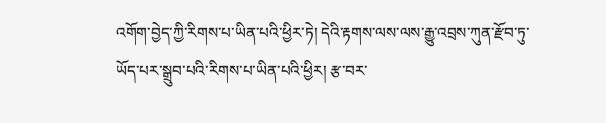འགོག་བྱེད་ཀྱི་རིགས་པ་ཡིན་པའི་ཕྱིར་ཏེ། དེའི་རྟགས་ལས་ལས་རྒྱུ་འབྲས་ཀུན་རྫོབ་ཏུ་ཡོད་པར་སྒྲུབ་པའི་རིགས་པ་ཡིན་པའི་ཕྱིར། རྩ་བར་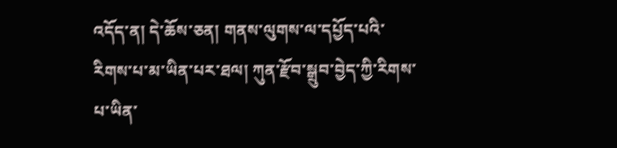འདོད་ན། དེ་ཆོས་ཅན། གནས་ལུགས་ལ་དཔྱོད་པའི་རིགས་པ་མ་ཡིན་པར་ཐལ། ཀུན་རྫོབ་སྒྲུབ་བྱེད་ཀྱི་རིགས་པ་ཡིན་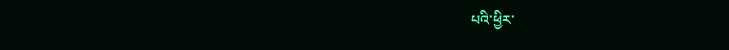པའི་ཕྱིར་